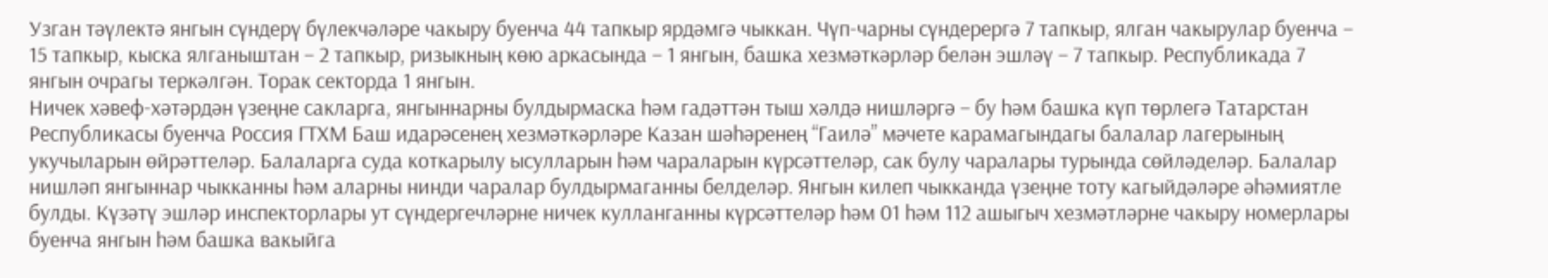Узган тәүлектә янгын сүндерү бүлекчәләре чакыру буенча 44 тапкыр ярдәмгә чыккан. Чүп-чарны сүндерергә 7 тапкыр, ялган чакырулар буенча – 15 тапкыр, кыска ялганыштан – 2 тапкыр, ризыкның көю аркасында – 1 янгын, башка хезмәткәрләр белән эшләү – 7 тапкыр. Республикада 7 янгын очрагы теркәлгән. Торак секторда 1 янгын.
Ничек хәвеф-хәтәрдән үзеңне сакларга, янгыннарны булдырмаска һәм гадәттән тыш хәлдә нишләргә – бу һәм башка күп төрлегә Татарстан Республикасы буенча Россия ГТХМ Баш идарәсенең хезмәткәрләре Казан шәһәренең “Гаилә” мәчете карамагындагы балалар лагерының укучыларын өйрәттеләр. Балаларга суда коткарылу ысулларын һәм чараларын күрсәттеләр, сак булу чаралары турында сөйләделәр. Балалар нишләп янгыннар чыкканны һәм аларны нинди чаралар булдырмаганны белделәр. Янгын килеп чыкканда үзеңне тоту кагыйдәләре әһәмиятле булды. Күзәтү эшләр инспекторлары ут сүндергечләрне ничек кулланганны күрсәттеләр һәм 01 һәм 112 ашыгыч хезмәтләрне чакыру номерлары буенча янгын һәм башка вакыйга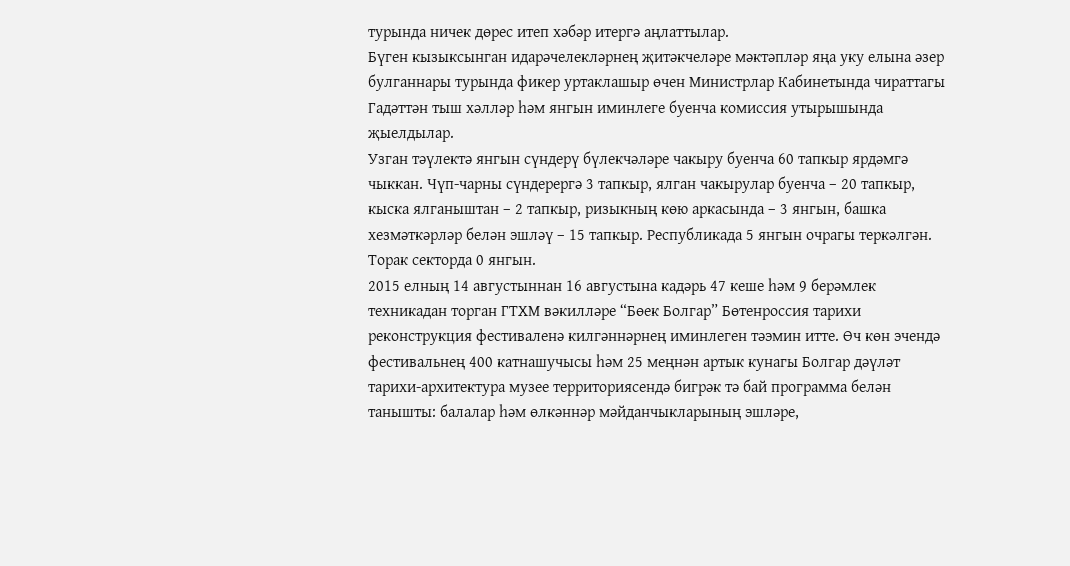турында ничек дөрес итеп хәбәр итергә аңлаттылар.
Бүген кызыксынган идарәчелекләрнең җитәкчеләре мәктәпләр яңа уку елына әзер булганнары турында фикер уртаклашыр өчен Министрлар Кабинетында чираттагы Гадәттән тыш хәлләр һәм янгын иминлеге буенча комиссия утырышында җыелдылар.
Узган тәүлектә янгын сүндерү бүлекчәләре чакыру буенча 60 тапкыр ярдәмгә чыккан. Чүп-чарны сүндерергә 3 тапкыр, ялган чакырулар буенча – 20 тапкыр, кыска ялганыштан – 2 тапкыр, ризыкның көю аркасында – 3 янгын, башка хезмәткәрләр белән эшләү – 15 тапкыр. Республикада 5 янгын очрагы теркәлгән. Торак секторда 0 янгын.
2015 елның 14 августыннан 16 августына кадәрь 47 кеше һәм 9 берәмлек техникадан торган ГТХМ вәкилләре “Бөек Болгар” Бөтенроссия тарихи реконструкция фестиваленә килгәннәрнең иминлеген тәэмин итте. Өч көн эчендә фестивальнең 400 катнашучысы һәм 25 меңнән артык кунагы Болгар дәүләт тарихи-архитектура музее территориясендә бигрәк тә бай программа белән танышты: балалар һәм өлкәннәр мәйданчыкларының эшләре,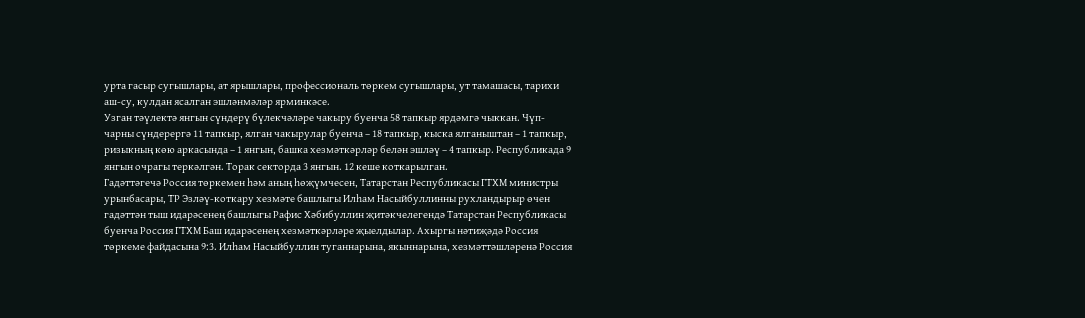урта гасыр сугышлары, ат ярышлары, профессиональ төркем сугышлары, ут тамашасы, тарихи аш-су, кулдан ясалган эшләнмәләр ярминкәсе.
Узган тәүлектә янгын сүндерү бүлекчәләре чакыру буенча 58 тапкыр ярдәмгә чыккан. Чүп-чарны сүндерергә 11 тапкыр, ялган чакырулар буенча – 18 тапкыр, кыска ялганыштан – 1 тапкыр, ризыкның көю аркасында – 1 янгын, башка хезмәткәрләр белән эшләү – 4 тапкыр. Республикада 9 янгын очрагы теркәлгән. Торак секторда 3 янгын. 12 кеше коткарылган.
Гадәттәгечә Россия төркемен һәм аның һөҗүмчесен, Татарстан Республикасы ГТХМ министры урынбасары, ТР Эзләү-коткару хезмәте башлыгы Илһам Насыйбуллинны рухландырыр өчен гадәттән тыш идарәсенең башлыгы Рафис Хәбибуллин җитәкчелегендә Татарстан Республикасы буенча Россия ГТХМ Баш идарәсенең хезмәткәрләре җыелдылар. Ахыргы нәтиҗәдә Россия төркеме файдасына 9:3. Илһам Насыйбуллин туганнарына, якыннарына, хезмәттәшләренә Россия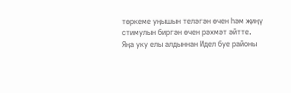төркеме уңышын теләгән өчен һәм җиңү стимулын биргән өчен рәхмәт әйтте.
Яңа уку елы алдыннан Идел буе районы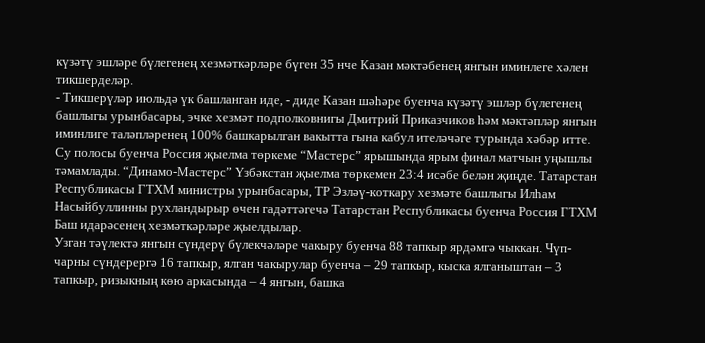күзәтү эшләре бүлегенең хезмәткәрләре бүген 35 нче Казан мәктәбенең янгын иминлеге хәлен тикшерделәр.
- Тикшерүләр июльдә үк башланган иде, - диде Казан шәһәре буенча күзәтү эшләр бүлегенең башлыгы урынбасары, эчке хезмәт подполковнигы Дмитрий Приказчиков һәм мәктәпләр янгын иминлиге таләпләренең 100% башкарылган вакытта гына кабул ителәчәге турында хәбәр итте.
Су полосы буенча Россия җыелма төркеме “Мастерс” ярышында ярым финал матчын уңышлы тәмамлады. “Динамо-Мастерс” Үзбәкстан җыелма төркемен 23:4 исәбе белән җиңде. Татарстан Республикасы ГТХМ министры урынбасары, ТР Эзләү-коткару хезмәте башлыгы Илһам Насыйбуллинны рухландырыр өчен гадәттәгечә Татарстан Республикасы буенча Россия ГТХМ Баш идарәсенең хезмәткәрләре җыелдылар.
Узган тәүлектә янгын сүндерү бүлекчәләре чакыру буенча 88 тапкыр ярдәмгә чыккан. Чүп-чарны сүндерергә 16 тапкыр, ялган чакырулар буенча – 29 тапкыр, кыска ялганыштан – 3 тапкыр, ризыкның көю аркасында – 4 янгын, башка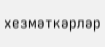хезмәткәрләр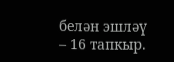белән эшләү – 16 тапкыр.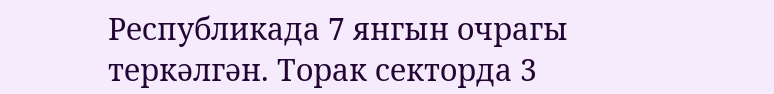Республикада 7 янгын очрагы теркәлгән. Торак секторда 3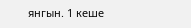янгын. 1 кеше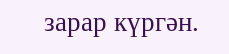зарар күргән.